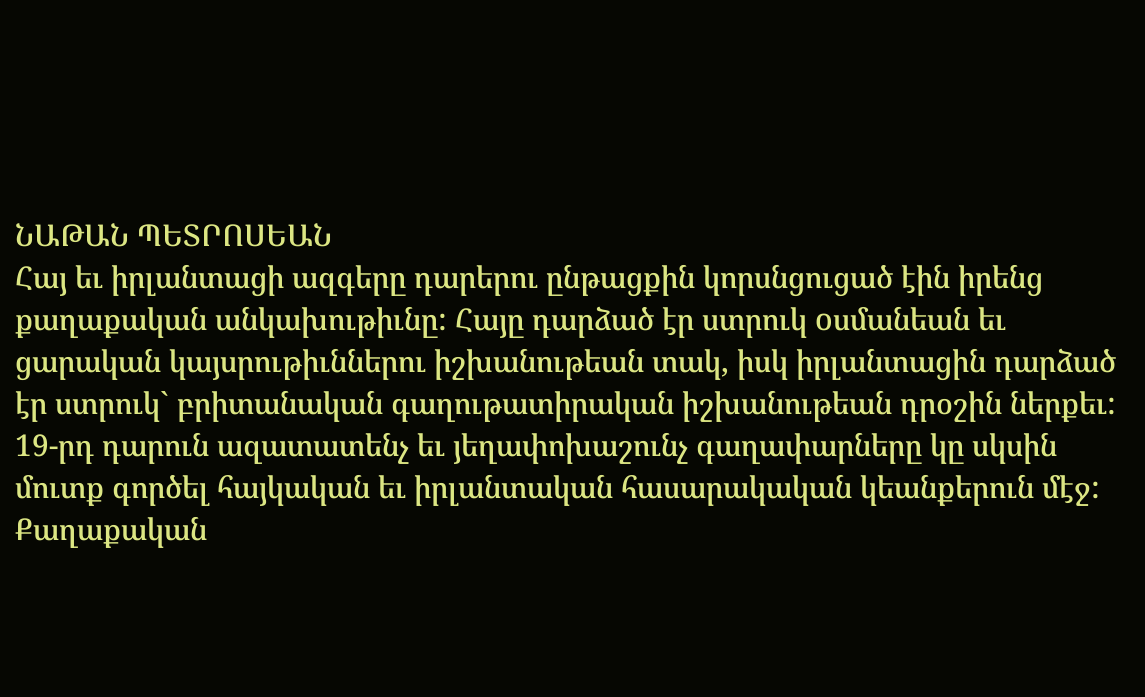ՆԱԹԱՆ ՊԵՏՐՈՍԵԱՆ
Հայ եւ իրլանտացի ազգերը դարերու ընթացքին կորսնցուցած էին իրենց քաղաքական անկախութիւնը: Հայը դարձած էր ստրուկ oսմանեան եւ ցարական կայսրութիւններու իշխանութեան տակ, իսկ իրլանտացին դարձած էր ստրուկ` բրիտանական գաղութատիրական իշխանութեան դրօշին ներքեւ:
19-րդ դարուն ազատատենչ եւ յեղափոխաշունչ գաղափարները կը սկսին մուտք գործել հայկական եւ իրլանտական հասարակական կեանքերուն մէջ: Քաղաքական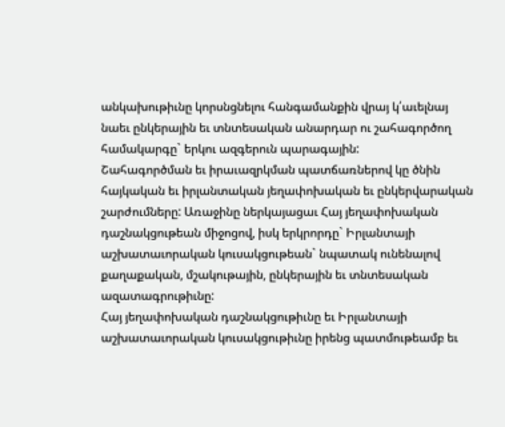անկախութիւնը կորսնցնելու հանգամանքին վրայ կ՛աւելնայ նաեւ ընկերային եւ տնտեսական անարդար ու շահագործող համակարգը` երկու ազգերուն պարագային:
Շահագործման եւ իրաւազրկման պատճառներով կը ծնին հայկական եւ իրլանտական յեղափոխական եւ ընկերվարական շարժումները: Առաջինը ներկայացաւ Հայ յեղափոխական դաշնակցութեան միջոցով, իսկ երկրորդը` Իրլանտայի աշխատաւորական կուսակցութեան` նպատակ ունենալով քաղաքական, մշակութային, ընկերային եւ տնտեսական ազատագրութիւնը:
Հայ յեղափոխական դաշնակցութիւնը եւ Իրլանտայի աշխատաւորական կուսակցութիւնը իրենց պատմութեամբ եւ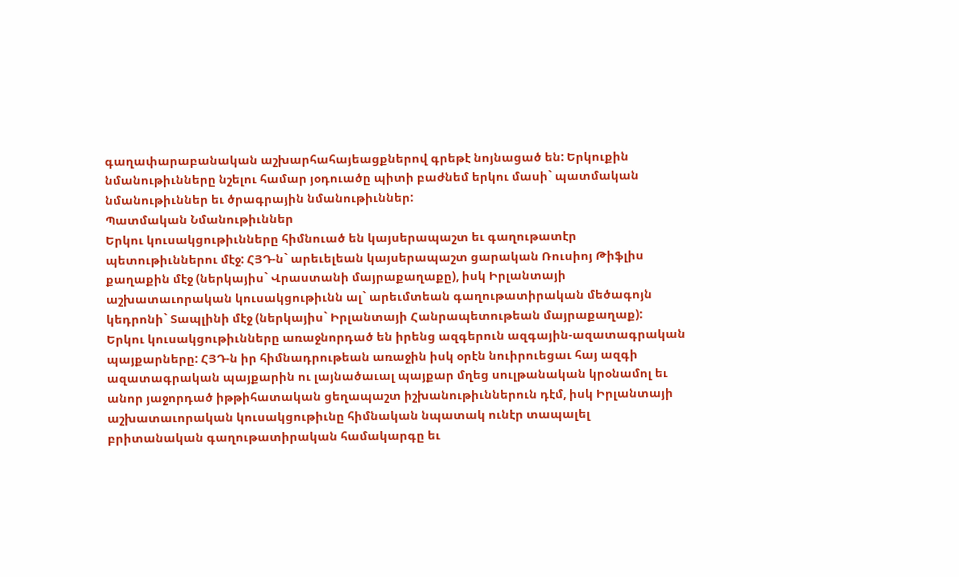գաղափարաբանական աշխարհահայեացքներով գրեթէ նոյնացած են: Երկուքին նմանութիւնները նշելու համար յօդուածը պիտի բաժնեմ երկու մասի` պատմական նմանութիւններ եւ ծրագրային նմանութիւններ:
Պատմական Նմանութիւններ
Երկու կուսակցութիւնները հիմնուած են կայսերապաշտ եւ գաղութատէր պետութիւններու մէջ: ՀՅԴ-ն` արեւելեան կայսերապաշտ ցարական Ռուսիոյ Թիֆլիս քաղաքին մէջ (ներկայիս` Վրաստանի մայրաքաղաքը), իսկ Իրլանտայի աշխատաւորական կուսակցութիւնն ալ` արեւմտեան գաղութատիրական մեծագոյն կեդրոնի` Տապլինի մէջ (ներկայիս` Իրլանտայի Հանրապետութեան մայրաքաղաք):
Երկու կուսակցութիւնները առաջնորդած են իրենց ազգերուն ազգային-ազատագրական պայքարները: ՀՅԴ-ն իր հիմնադրութեան առաջին իսկ օրէն նուիրուեցաւ հայ ազգի ազատագրական պայքարին ու լայնածաւալ պայքար մղեց սուլթանական կրօնամոլ եւ անոր յաջորդած իթթիհատական ցեղապաշտ իշխանութիւններուն դէմ, իսկ Իրլանտայի աշխատաւորական կուսակցութիւնը հիմնական նպատակ ունէր տապալել բրիտանական գաղութատիրական համակարգը եւ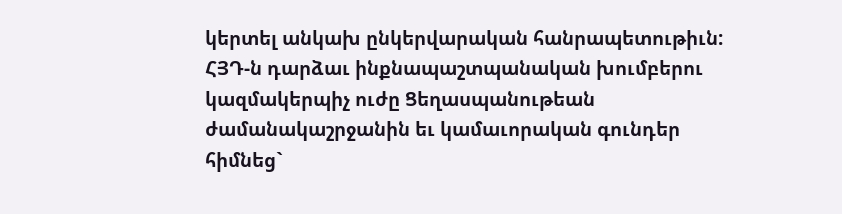կերտել անկախ ընկերվարական հանրապետութիւն:
ՀՅԴ-ն դարձաւ ինքնապաշտպանական խումբերու կազմակերպիչ ուժը Ցեղասպանութեան ժամանակաշրջանին եւ կամաւորական գունդեր հիմնեց`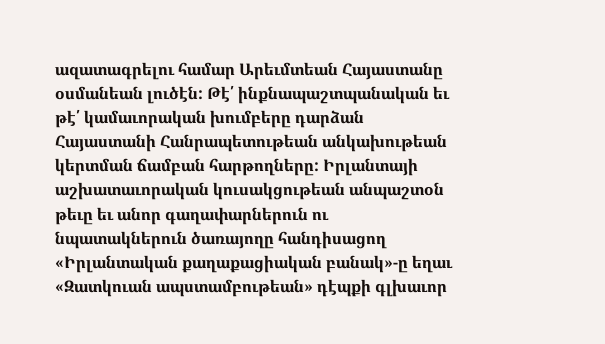ազատագրելու համար Արեւմտեան Հայաստանը օսմանեան լուծէն: Թէ՛ ինքնապաշտպանական եւ թէ՛ կամաւորական խումբերը դարձան Հայաստանի Հանրապետութեան անկախութեան կերտման ճամբան հարթողները: Իրլանտայի աշխատաւորական կուսակցութեան անպաշտօն թեւը եւ անոր գաղափարներուն ու նպատակներուն ծառայողը հանդիսացող «Իրլանտական քաղաքացիական բանակ»-ը եղաւ «Զատկուան ապստամբութեան» դէպքի գլխաւոր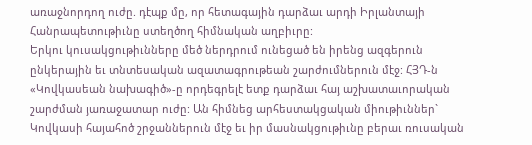առաջնորդող ուժը. դէպք մը, որ հետագային դարձաւ արդի Իրլանտայի Հանրապետութիւնը ստեղծող հիմնական աղբիւրը:
Երկու կուսակցութիւնները մեծ ներդրում ունեցած են իրենց ազգերուն ընկերային եւ տնտեսական ազատագրութեան շարժումներուն մէջ: ՀՅԴ-ն «Կովկասեան նախագիծ»-ը որդեգրելէ ետք դարձաւ հայ աշխատաւորական շարժման յառաջատար ուժը: Ան հիմնեց արհեստակցական միութիւններ` Կովկասի հայահոծ շրջաններուն մէջ եւ իր մասնակցութիւնը բերաւ ռուսական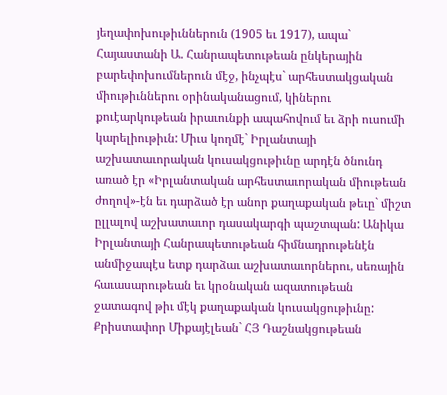յեղափոխութիւններուն (1905 եւ 1917), ապա` Հայաստանի Ա. Հանրապետութեան ընկերային բարեփոխումներուն մէջ, ինչպէս` արհեստակցական միութիւններու օրինականացում, կիներու քուէարկութեան իրաւունքի ապահովում եւ ձրի ուսումի կարելիութիւն: Միւս կողմէ` Իրլանտայի աշխատաւորական կուսակցութիւնը արդէն ծնունդ առած էր «Իրլանտական արհեստաւորական միութեան ժողով»-էն եւ դարձած էր անոր քաղաքական թեւը` միշտ ըլլալով աշխատաւոր դասակարգի պաշտպան: Անիկա Իրլանտայի Հանրապետութեան հիմնադրութենէն անմիջապէս ետք դարձաւ աշխատաւորներու, սեռային հաւասարութեան եւ կրօնական ազատութեան ջատագով թիւ մէկ քաղաքական կուսակցութիւնը:
Քրիստափոր Միքայէլեան` ՀՅ Դաշնակցութեան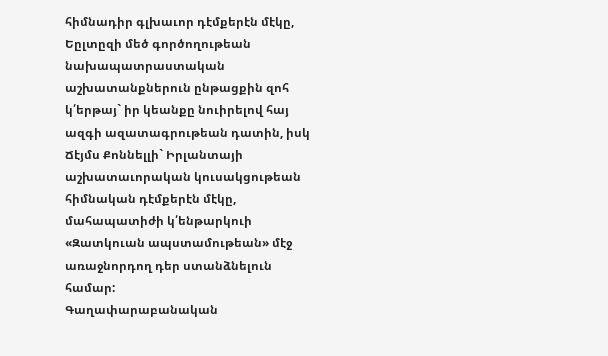հիմնադիր գլխաւոր դէմքերէն մէկը, Եըլտըզի մեծ գործողութեան նախապատրաստական աշխատանքներուն ընթացքին զոհ կ՛երթայ` իր կեանքը նուիրելով հայ ազգի ազատագրութեան դատին, իսկ Ճէյմս Քոննելլի` Իրլանտայի աշխատաւորական կուսակցութեան հիմնական դէմքերէն մէկը, մահապատիժի կ՛ենթարկուի «Զատկուան ապստամութեան» մէջ առաջնորդող դեր ստանձնելուն համար:
Գաղափարաբանական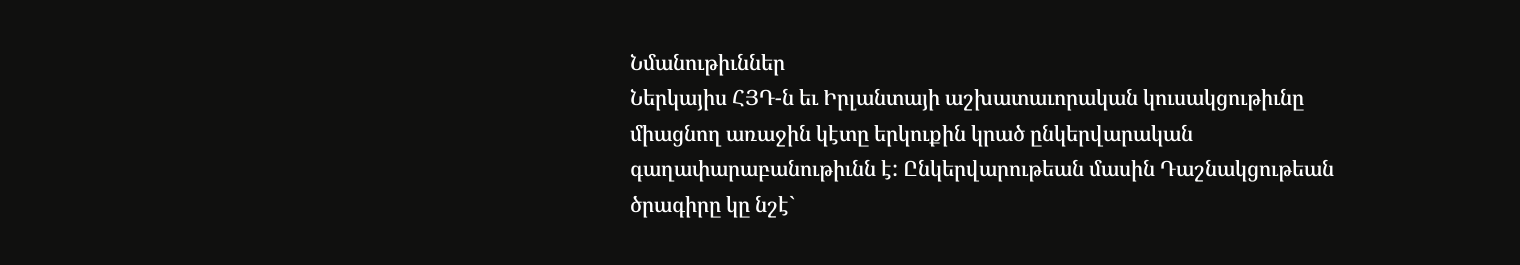Նմանութիւններ
Ներկայիս ՀՅԴ-ն եւ Իրլանտայի աշխատաւորական կուսակցութիւնը միացնող առաջին կէտը երկուքին կրած ընկերվարական գաղափարաբանութիւնն է: Ընկերվարութեան մասին Դաշնակցութեան ծրագիրը կը նշէ`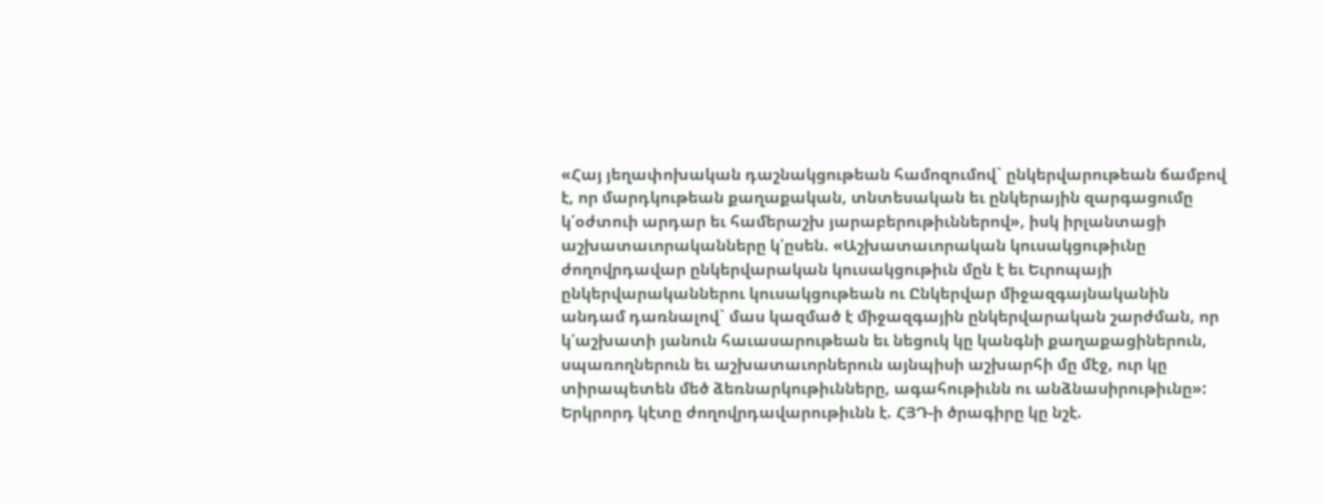«Հայ յեղափոխական դաշնակցութեան համոզումով` ընկերվարութեան ճամբով է, որ մարդկութեան քաղաքական, տնտեսական եւ ընկերային զարգացումը կ՛օժտուի արդար եւ համերաշխ յարաբերութիւններով», իսկ իրլանտացի աշխատաւորականները կ՛ըսեն. «Աշխատաւորական կուսակցութիւնը ժողովրդավար ընկերվարական կուսակցութիւն մըն է եւ Եւրոպայի ընկերվարականներու կուսակցութեան ու Ընկերվար միջազգայնականին անդամ դառնալով` մաս կազմած է միջազգային ընկերվարական շարժման, որ կ՛աշխատի յանուն հաւասարութեան եւ նեցուկ կը կանգնի քաղաքացիներուն, սպառողներուն եւ աշխատաւորներուն այնպիսի աշխարհի մը մէջ, ուր կը տիրապետեն մեծ ձեռնարկութիւնները, ագահութիւնն ու անձնասիրութիւնը»:
Երկրորդ կէտը ժողովրդավարութիւնն է. ՀՅԴ-ի ծրագիրը կը նշէ.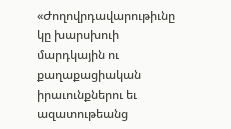«Ժողովրդավարութիւնը կը խարսխուի մարդկային ու քաղաքացիական իրաւունքներու եւ ազատութեանց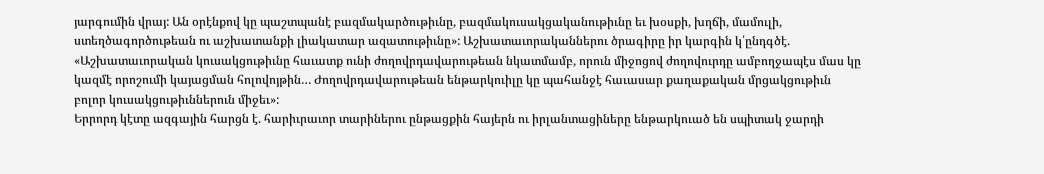յարգումին վրայ: Ան օրէնքով կը պաշտպանէ բազմակարծութիւնը, բազմակուսակցականութիւնը եւ խօսքի, խղճի, մամուլի, ստեղծագործութեան ու աշխատանքի լիակատար ազատութիւնը»: Աշխատաւորականներու ծրագիրը իր կարգին կ՛ընդգծէ. «Աշխատաւորական կուսակցութիւնը հաւատք ունի ժողովրդավարութեան նկատմամբ, որուն միջոցով ժողովուրդը ամբողջապէս մաս կը կազմէ որոշումի կայացման հոլովոյթին… Ժողովրդավարութեան ենթարկուիլը կը պահանջէ հաւասար քաղաքական մրցակցութիւն բոլոր կուսակցութիւններուն միջեւ»:
Երրորդ կէտը ազգային հարցն է. հարիւրաւոր տարիներու ընթացքին հայերն ու իրլանտացիները ենթարկուած են սպիտակ ջարդի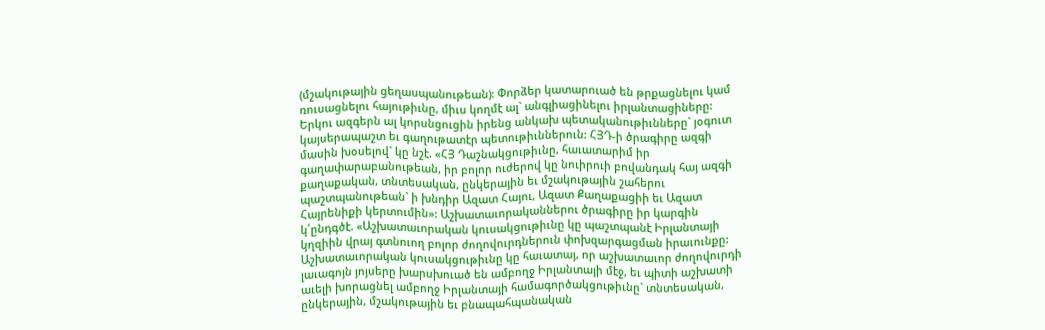(մշակութային ցեղասպանութեան): Փորձեր կատարուած են թրքացնելու կամ ռուսացնելու հայութիւնը, միւս կողմէ ալ` անգլիացինելու իրլանտացիները: Երկու ազգերն ալ կորսնցուցին իրենց անկախ պետականութիւնները` յօգուտ կայսերապաշտ եւ գաղութատէր պետութիւններուն: ՀՅԴ-ի ծրագիրը ազգի մասին խօսելով` կը նշէ. «ՀՅ Դաշնակցութիւնը, հաւատարիմ իր գաղափարաբանութեան, իր բոլոր ուժերով կը նուիրուի բովանդակ հայ ազգի քաղաքական, տնտեսական, ընկերային եւ մշակութային շահերու պաշտպանութեան` ի խնդիր Ազատ Հայու, Ազատ Քաղաքացիի եւ Ազատ Հայրենիքի կերտումին»: Աշխատաւորականներու ծրագիրը իր կարգին կ՛ընդգծէ. «Աշխատաւորական կուսակցութիւնը կը պաշտպանէ Իրլանտայի կղզիին վրայ գտնուող բոլոր ժողովուրդներուն փոխզարգացման իրաւունքը: Աշխատաւորական կուսակցութիւնը կը հաւատայ, որ աշխատաւոր ժողովուրդի լաւագոյն յոյսերը խարսխուած են ամբողջ Իրլանտայի մէջ, եւ պիտի աշխատի աւելի խորացնել ամբողջ Իրլանտայի համագործակցութիւնը` տնտեսական, ընկերային, մշակութային եւ բնապահպանական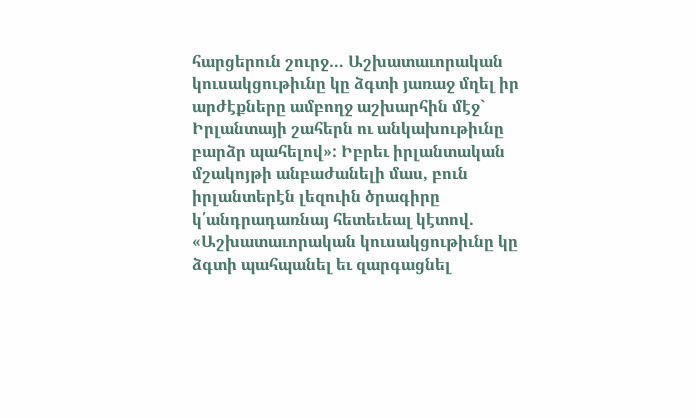հարցերուն շուրջ… Աշխատաւորական կուսակցութիւնը կը ձգտի յառաջ մղել իր արժէքները ամբողջ աշխարհին մէջ` Իրլանտայի շահերն ու անկախութիւնը բարձր պահելով»: Իբրեւ իրլանտական մշակոյթի անբաժանելի մաս, բուն իրլանտերէն լեզուին ծրագիրը կ՛անդրադառնայ հետեւեալ կէտով. «Աշխատաւորական կուսակցութիւնը կը ձգտի պահպանել եւ զարգացնել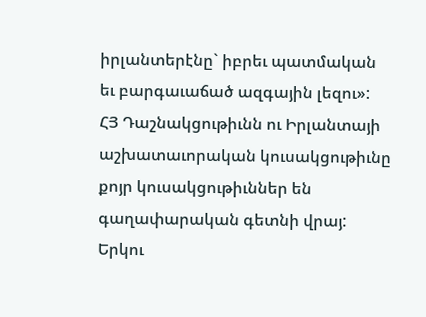իրլանտերէնը` իբրեւ պատմական եւ բարգաւաճած ազգային լեզու»:
ՀՅ Դաշնակցութիւնն ու Իրլանտայի աշխատաւորական կուսակցութիւնը քոյր կուսակցութիւններ են գաղափարական գետնի վրայ: Երկու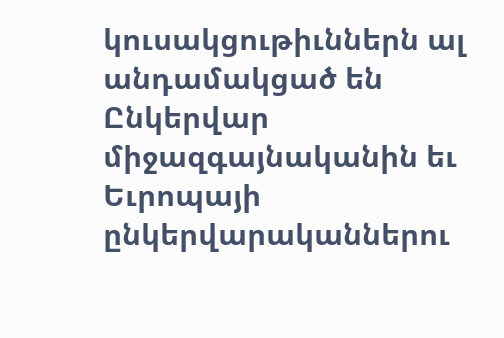կուսակցութիւններն ալ անդամակցած են Ընկերվար միջազգայնականին եւ Եւրոպայի ընկերվարականներու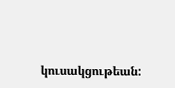կուսակցութեան: